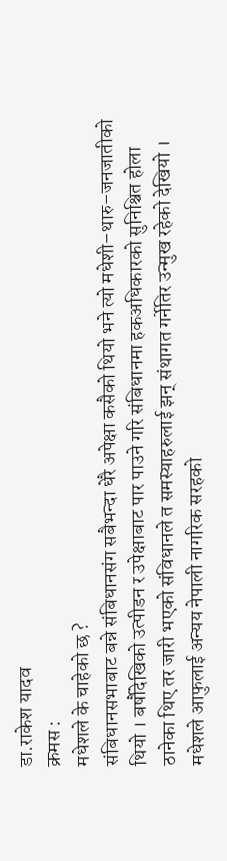डा.राकेश यादव
क्रमस :
मधेशले के चाहेको छ ?
संबिधानसभाबाट बन्ने संबिधानसंग सबैभन्दा धेरै अपेक्षा कसैको थियो भने त्यो मधेशी–थारु–जनजातीको थियो । बर्षौदेखिको उत्पीडन र उपेक्षाबाट पार पाउने गरि संबिधानमा हकअधिकारको सुनिश्चित होला ठानेका थिए तर जारी भएको संविधानले त समस्याहरुलाई झन् संथागत गर्नेतिर उन्मुख रहेको देखियो । मधेशले आफुलाई अन्यय नेपाली नागरिक सरहको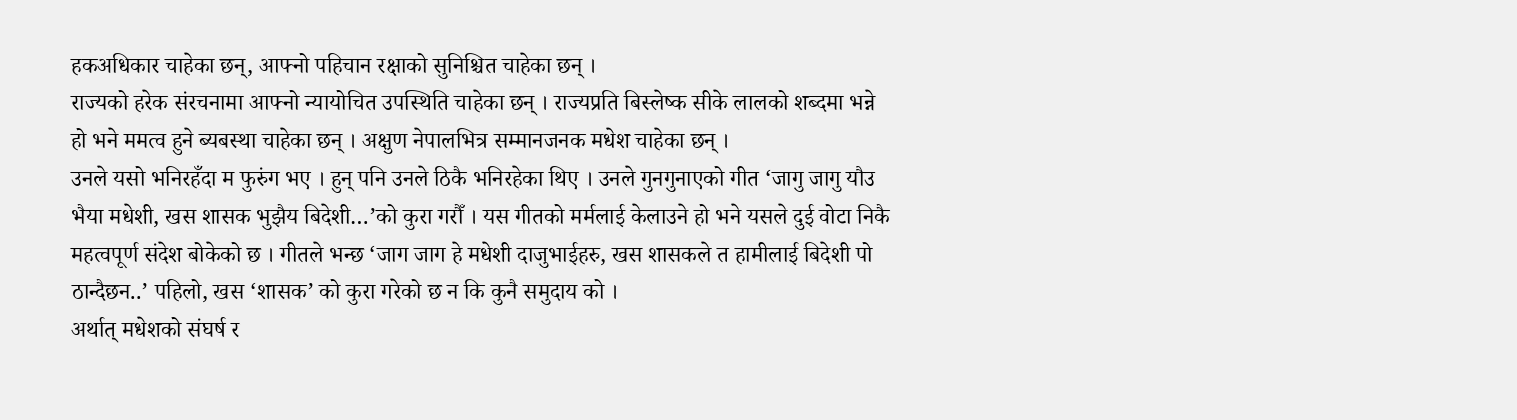हकअधिकार चाहेका छन्, आफ्नो पहिचान रक्षाको सुनिश्चित चाहेका छन् ।
राज्यको हरेक संरचनामा आफ्नो न्यायोचित उपस्थिति चाहेका छन् । राज्यप्रति बिस्लेष्क सीके लालको शब्दमा भन्ने हो भने ममत्व हुने ब्यबस्था चाहेका छन् । अक्षुण नेपालभित्र सम्मानजनक मधेश चाहेका छन् ।
उनले यसो भनिरहँदा म फुरुंग भए । हुन् पनि उनले ठिकै भनिरहेका थिए । उनले गुनगुनाएको गीत ‘जागु जागु यौउ भैया मधेशी, खस शासक भुझैय बिदेशी…’को कुरा गरौँ । यस गीतको मर्मलाई केलाउने हो भने यसले दुई वोटा निकै महत्वपूर्ण संदेश बोकेको छ । गीतले भन्छ ‘जाग जाग हे मधेशी दाजुभाईहरु, खस शासकले त हामीलाई बिदेशी पो ठान्दैछन..’ पहिलो, खस ‘शासक’ को कुरा गरेको छ न कि कुनै समुदाय को ।
अर्थात् मधेशको संघर्ष र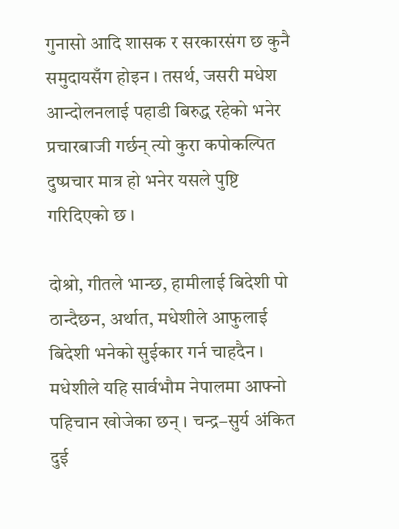गुनासो आदि शासक र सरकारसंग छ कुनै समुदायसँग होइन । तसर्थ, जसरी मधेश आन्दोलनलाई पहाडी बिरुद्ध रहेको भनेर प्रचारबाजी गर्छन् त्यो कुरा कपोकल्पित दुष्प्रचार मात्र हो भनेर यसले पुष्टि गरिदिएको छ ।

दोश्रो, गीतले भान्छ, हामीलाई बिदेशी पो ठान्दैछन, अर्थात, मधेशीले आफुलाई बिदेशी भनेको सुईकार गर्न चाहदैन । मधेशीले यहि सार्वभौम नेपालमा आफ्नो पहिचान खोजेका छन् । चन्द्र–सुर्य अंकित दुई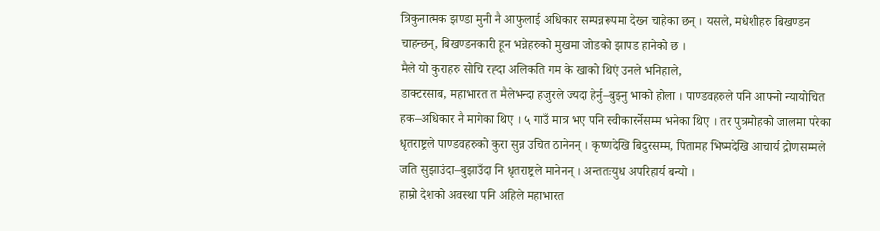त्रिकुनात्मक झण्डा मुनी नै आफुलाई अधिकार सम्पन्नरूपमा देख्न चाहेका छन् । यसले, मधेशीहरु बिखण्डन चाहन्छन्, बिखण्डनकारी हून भन्नेहरुको मुखमा जोडको झापड हानेको छ ।
मैले यो कुराहरु सोचि रह्दा अलिकति गम के खाको थिएं उनले भनिहाले,
डाक्टरसाब, महाभारत त मैलेभन्दा हजुरले ज्यदा हेर्नु–बुझ्नु भाको होला । पाण्डवहरुले पनि आफ्नो न्यायोचित हक–अधिकार नै मागेका थिए । ५ गाउँ मात्र भए पनि स्वीकारर्नेसम्म भनेका थिए । तर पुत्रमोहको जालमा परेका धृतराष्ट्रले पाण्डवहरुको कुरा सुन्न उचित ठानेनन् । कृष्णदेखि बिदुरसम्म, पितामह भिष्मदेखि आचार्य द्रोणसम्मले जति सुझाउंदा–बुझाउँदा नि धृतराष्ट्रले मानेनन् । अन्ततःयुध अपरिहार्य बन्यो ।
हाम्रो देशको अवस्था पनि अहिले महाभारत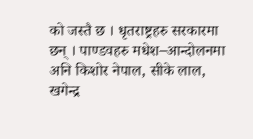को जस्तै छ । धृतराष्ट्रहरु सरकारमा छन् । पाण्डवहरु मधेश–आन्दोलनमा अनि किशोर नेपाल, सीके लाल, खगेन्द्र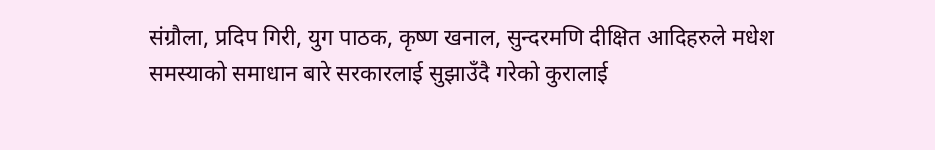संग्रौला, प्रदिप गिरी, युग पाठक, कृष्ण खनाल, सुन्दरमणि दीक्षित आदिहरुले मधेश समस्याको समाधान बारे सरकारलाई सुझाउँदै गरेको कुरालाई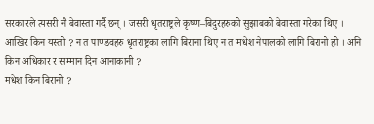सरकारले त्यसरी नै बेवास्ता गर्दै छन् । जसरी धृतराष्ट्रले कृष्ण–बिदुरहरुको सुझाबको बेवास्ता गरेका थिए ।
आखिर किन यस्तो ? न त पाण्डवहरु धृतराष्ट्रका लागि बिराना थिए न त मधेश नेपालको लागि बिरानो हो । अनि किन अधिकार र सम्मान दिन आनाकानी ?
मधेश किन बिरानो ?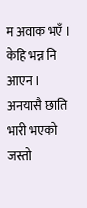म अवाक भएँ । केहि भन्न नि आएन । अनयासै छाति भारी भएको जस्तो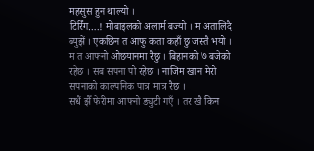महसुस हुन थाल्यो ।
टिर्रिंग….! मोबाइलको अलार्म बज्यो । म अतालिदै ब्युझें । एकछिन त आफु कता कहाँ छु जस्तै भयो । म त आफ्नो ओछयानमा रैछु । बिहानको ७ बजेको रहेछ । सब सपना पो रहेछ । नाजिम खान मेरो सपनाको काल्पनिक पात्र मात्र रैछ ।
सधैं झैँ फेरीमा आफ्नो ड्युटी गएँ । तर खै किन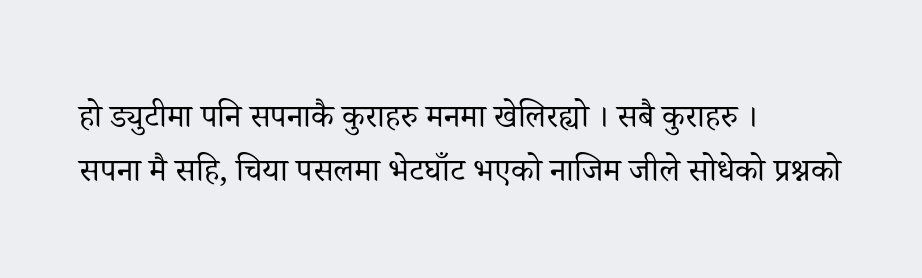हो ड्युटीमा पनि सपनाकै कुराहरु मनमा खेलिरह्यो । सबै कुराहरु ।
सपना मै सहि, चिया पसलमा भेटघाँट भएको नाजिम जीले सोधेको प्रश्नको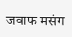जवाफ मसंग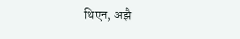थिएन, अझै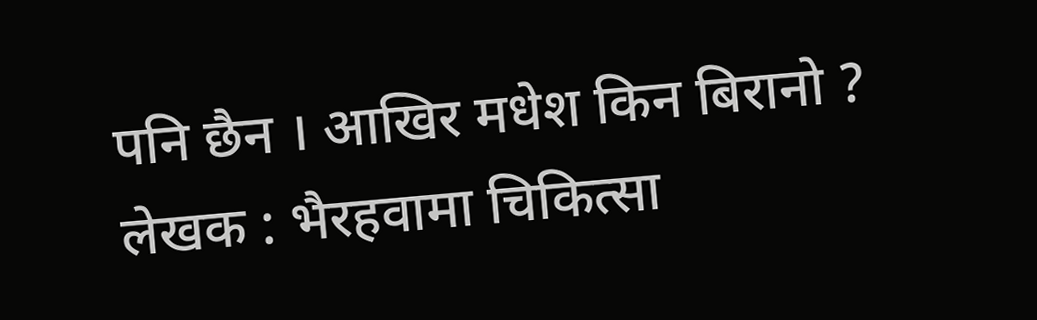पनि छैन । आखिर मधेश किन बिरानो ?
लेखक : भैरहवामा चिकित्सा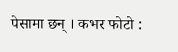पेसामा छन् । कभर फोटो :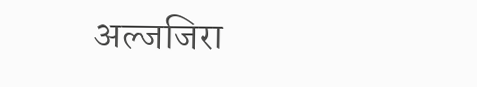अल्जजिरा